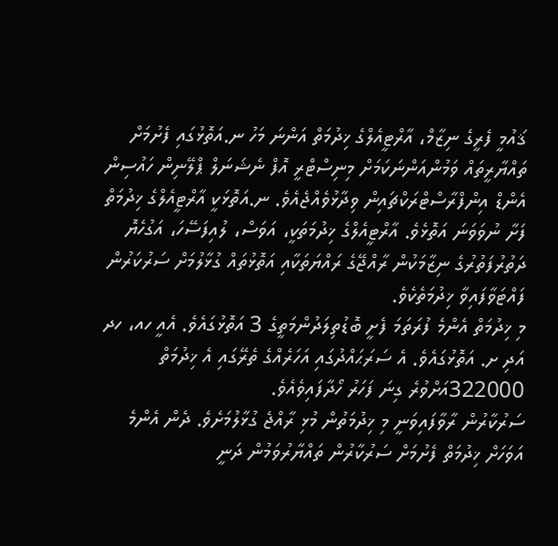ޤައުމީ ފެރީގެ ނިޒާމް، އާރްޓީއެލްގެ ޚިދުމަތް އަންނަ މަހު ނ.އަތޮޅުގައި ފެށުމަށް ތައްޔާރީތައް ވަމުންއަންނަކަމަށް މިނިސްޓްރީ އޮފް ނެޝަނަލް ޕްލޭނިން ހައުސިން އެންޑް އިންފްރާސްޓްރަކްޗައިން ވިދާޅުވެއްޖެއެވެ. ނ.އަތޮޅަކީ އާރްޓީއެލްގެ ޚިދުމަތް ފަށާ ނުވަވަނަ އަތޮޅެވެ. އާރްޓީއެލްގެ ޚިދުމަތަކީ، އަވަސް، ލުއިފަސޭހަ، އަގުހެޔޮ ދަތުރުފަތުރުގެ ނިޒާމަކުން ރާއްޖޭގެ ރައްޔަތަކާއި އަތޮޅުތައް ގުޅާލުމަށް ސަރުކަރުން ފައްޓަވާފައިވާ ޚިދުމަތެކެވެ.
މި ޚިދުމަތް އެންމެ ފުރަތަމަ ފެށީ ބޮޑުތިލަދުންމަތީގެ 3 އަތޮޅުގައެވެ. އެއީ ހއ، ހދ އަދި ށ. އަތޮޅުގައެވެ. އެ ސަރަޙައްދުގައި އަހަރެއްގެ ތެރޭގައި އެ ޚިދުމަތް 322000އަށްވުރެ ގިނަ ފަހަރު ހޯދާފައިވެއެވެ.
ސަރުކާރުން ރާވާފައިވަނީ މި ޚިދުމަތުން މުޅި ރާއްޖެ ގުޅާލުމަށެވެ. ދެން އެންމެ އަވަހަށް ޚިދުމަތް ފެށުމަށް ސަރުކާރުން ތައްޔާރުވަމުން ދަނީ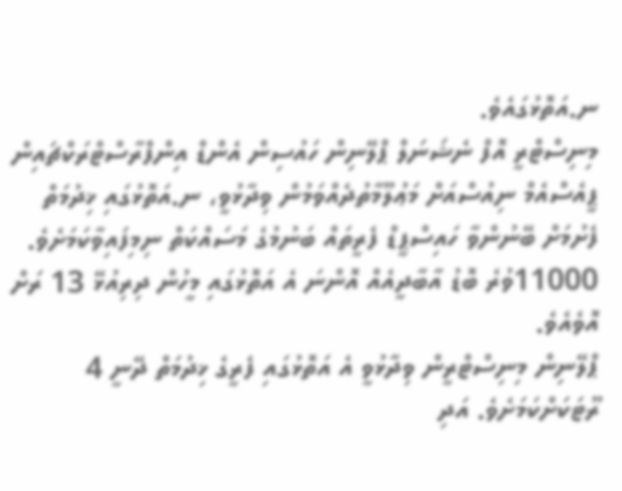ނ.އަތޮޅުގައެވެ.
މިނިސްޓްރީ އޮފް ނެޝަނަލް ޕްލޭނިން ހައުސިން އެންޑް އިންފްރާސްޓްރަކްޗައިން ޕީއެސްއެމް ނިއުސްއަށް މަޢުލޫމާތުދެއްވަމުން ވިދާޅުވީ، ނ.އަތޮޅުގައި ޚިދުމަތް ފެށުމަށް ބޭނުންވާ ހައިސްޕީޑް ފެރީތައް ބަނުމުގެ މަސައްކަތް ނިމިފައިވާކަމަށެވެ.
11000ވުރެ ބޮޑު އާބާދީއެއް އޮންނަ އެ އަތޮޅުގައި މީހުން ދިރިއުޅޭ 13 ރަށް އޮވެއެވެ.
ޕްލޭނިން މިނިސްޓްރީން ވިދާޅުވީ އެ އަތޮޅުގައި ފެރީގެ ޚިދުމަތް ދޭނީ 4 ރޫޓަކަށްކަމަށެވެ. އަދި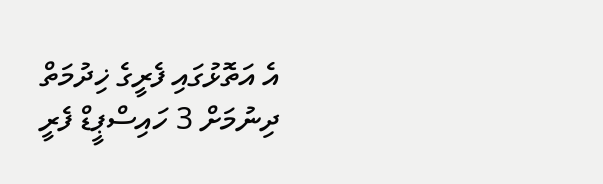އެ އަތޮޅުގައި ފެރީގެ ޚިދުމަތް ދިނުމަށް 3 ހައިސްޕީޑް ފެރީ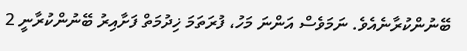ބޭނުންކުރާނެއެވެ. ނަމަވެސް އަންނަ މަހު، ފުރަތަމަ ޚިދުމަތް ފަށާއިރު ބޭނުންކުރާނީ 2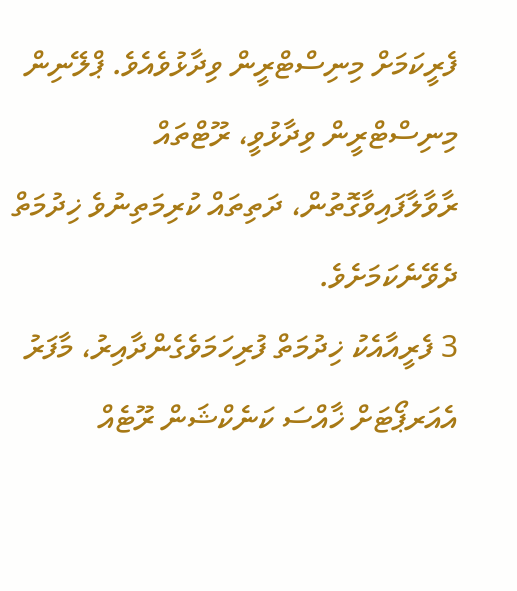ފެރީކަމަށް މިނިސްޓްރީން ވިދާޅުވެއެވެ. ޕްލޭނިން މިނިސްޓްރީން ވިދާޅުވީ، ރޫޓްތައް ރާވާލާފައިވާގޮތުން، ދަތިތައް ކުރިމަތިނުވެ ޚިދުމަތް ދެވޭނެކަމަށެވެ.
3 ފެރީއާއެކު ޚިދުމަތް ފުރިހަމަވެގެންދާއިރު، މާފަރު އެއަރޕޯޓަށް ޚާއްސަ ކަނެކްޝަން ރޫޓެއް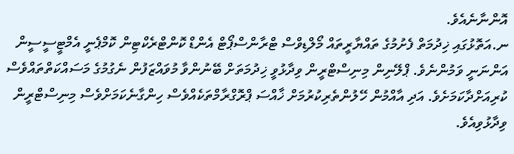އޮންނާނެއެވެ.
ނ.އަތޮޅުގައި ޚިދުމަތް ފެށުމުގެ ތައްޔާރީތައް މޯލްޑިވްސް ޓްރާންސްޕޯޓް އެންޑް ކޮންޓްރެކްޓިން ކޮމްޕެނީ އެމްޓީސީސީން އަންނަނީ ވަމުންނެވެ. ޕްލޭނިން މިނިސްޓްރީން ވިދާޅުވީ ޚިދުމަތަށް ބޭނުންވާ މުވައްޒަފުން ނެގުމުގެ މަސައްކަތްތައްވެސް ކުރިއަށްދާކަމަށެވެ. އަދި އާއްމުން ހޭލުންތެރިކުރުމަށް ޚާއްސަ ޕްރޮގްރާމްތަކެއްވެސް ހިންގާނެކަމަށްވެސް މިނިސްޓްރީން ވިދާޅުވިއެވެ.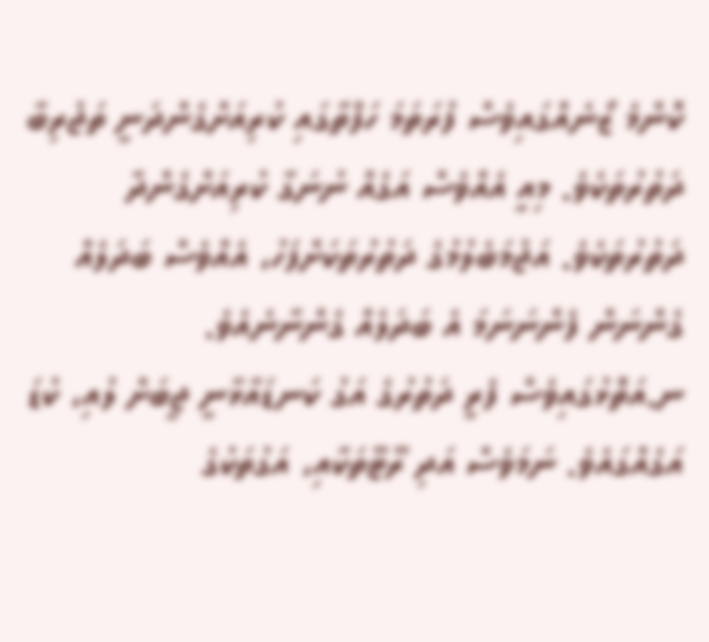ކޮންމެ ޒޯނެއްގައިވެސް ފުރަތަމަ ހަފްތާގައި ކުރިއަށްގެންދަނީ ތަޖުރިބާ ދަތުރުތަކެވެ. މިއީ އެއްވެސް އަގެއް ނުނަގާ ކުރިއަށްގެންދާ ދަތުރުތަކެވެ. އަޖުމަބެލުމުގެ ދަތުރުތަކަށްފަހު، އެއްވެސް ބަދަލެއް ގެންނަން ފެންނަނަމަ އެ ބަދަލެއް ގެންނާނެއެވެ.
ނ.އަތޮޅުގައިވެސް ފެރީ ދަތުރުގެ އަގު ކަނޑައާޅާނީ ޖީބަށް ލުއި، ކުޑަ އަގެއްގައެވެ. ނަމަވެސް އަދި ރޫޓޫތަކާއި، އަގުތަކުގެ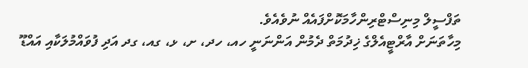ތަފްސީލް މިނިސްޓްރިންހާމަކޮށްފައެއް ނުވެއެވެ.
މިހާތަނަށް އާރްޓީއެލްގެ ޚިދުމަތް ދެމުން އަންނަނީ ހއ، ހދ، ށ، ޅ، ގއ، ގދ އަދި ފުވައްމުލަކާއި އައްޑޫ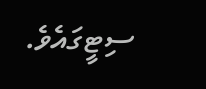ސިޓީގައެވެ.